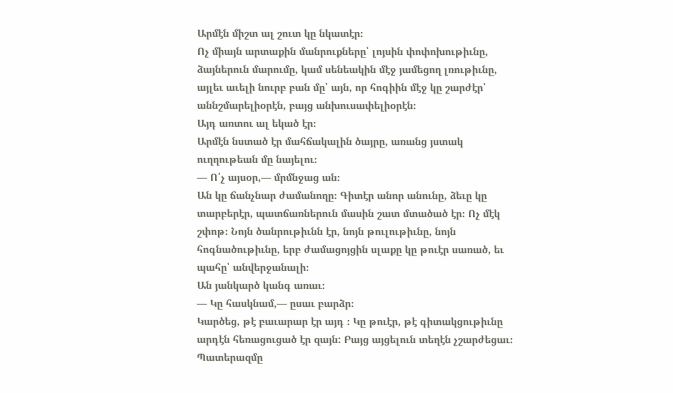Արմէն միշտ ալ շուտ կը նկատէր։
Ոչ միայն արտաքին մանրուքները՝ լոյսին փոփոխութիւնը, ձայներուն մարումը, կամ սենեակին մէջ յամեցող լռութիւնը, այլեւ աւելի նուրբ բան մը՝ այն, որ հոգիին մէջ կը շարժէր՝ աննշմարելիօրէն, բայց անխուսափելիօրէն։
Այդ առտու ալ եկած էր։
Արմէն նստած էր մահճակալին ծայրը, առանց յստակ ուղղութեան մը նայելու։
— Ո՛չ այսօր,— մրմնջաց ան։
Ան կը ճանչնար ժամանողը։ Գիտէր անոր անունը, ձեւը կը տարբերէր, պատճառներուն մասին շատ մտածած էր։ Ոչ մէկ շփոթ։ Նոյն ծանրութիւնն էր, նոյն թուլութիւնը, նոյն հոգնածութիւնը, երբ ժամացոյցին սլաքը կը թուէր սառած, եւ պահը՝ անվերջանալի։
Ան յանկարծ կանգ առաւ։
— Կը հասկնամ,— ըսաւ բարձր։
Կարծեց, թէ բաւարար էր այդ ։ Կը թուէր, թէ գիտակցութիւնը արդէն հեռացուցած էր զայն: Բայց այցելուն տեղէն չշարժեցաւ։
Պատերազմը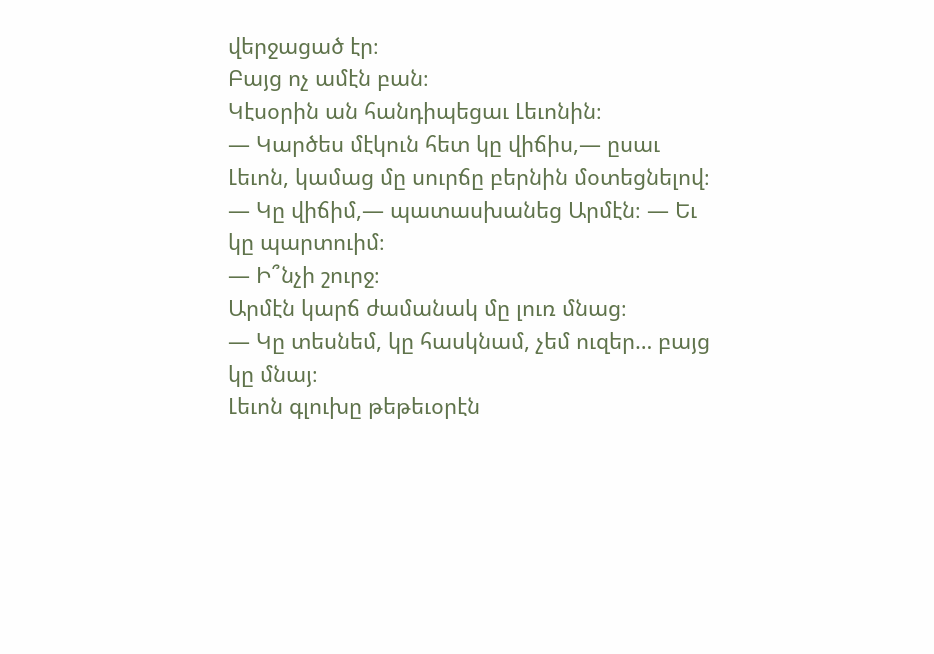վերջացած էր։
Բայց ոչ ամէն բան։
Կէսօրին ան հանդիպեցաւ Լեւոնին։
— Կարծես մէկուն հետ կը վիճիս,— ըսաւ Լեւոն, կամաց մը սուրճը բերնին մօտեցնելով։
— Կը վիճիմ,— պատասխանեց Արմէն։ — Եւ կը պարտուիմ։
— Ի՞նչի շուրջ։
Արմէն կարճ ժամանակ մը լուռ մնաց։
— Կը տեսնեմ, կը հասկնամ, չեմ ուզեր… բայց կը մնայ։
Լեւոն գլուխը թեթեւօրէն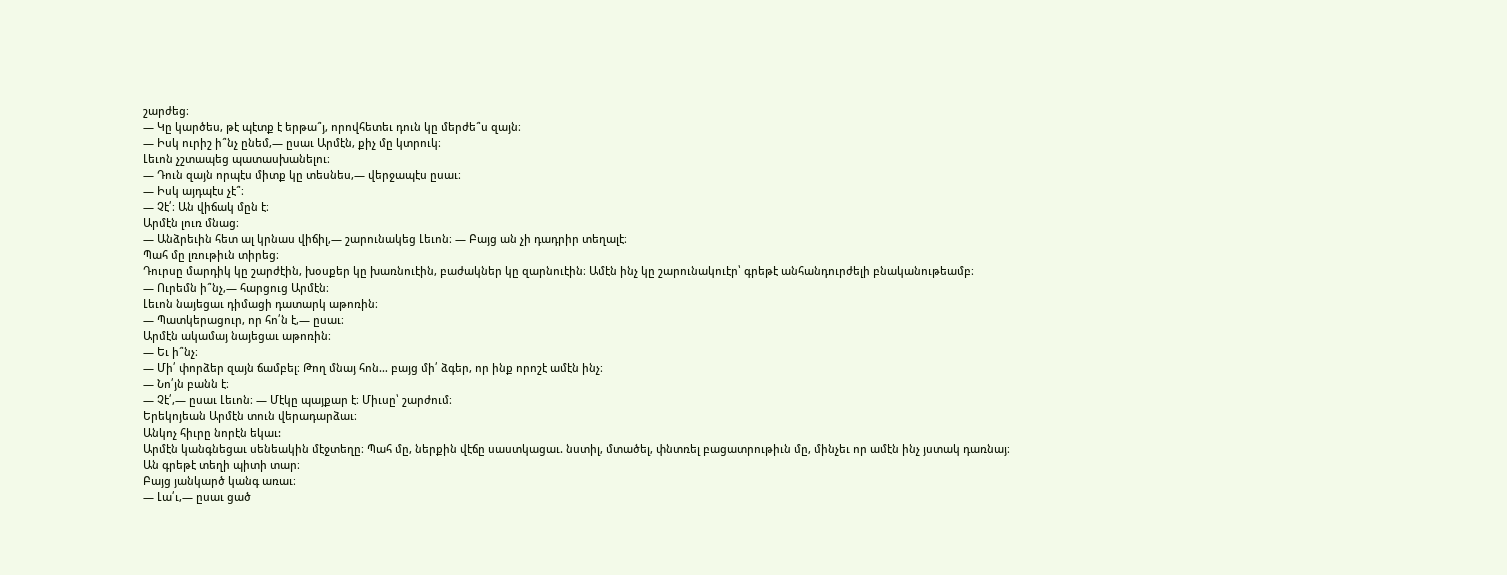շարժեց։
— Կը կարծես, թէ պէտք է երթա՞յ, որովհետեւ դուն կը մերժե՞ս զայն։
— Իսկ ուրիշ ի՞նչ ընեմ,— ըսաւ Արմէն, քիչ մը կտրուկ։
Լեւոն չշտապեց պատասխանելու։
— Դուն զայն որպէս միտք կը տեսնես,— վերջապէս ըսաւ։
— Իսկ այդպէս չէ՞։
— Չէ՛։ Ան վիճակ մըն է։
Արմէն լուռ մնաց։
— Անձրեւին հետ ալ կրնաս վիճիլ,— շարունակեց Լեւոն։ — Բայց ան չի դադրիր տեղալէ։
Պահ մը լռութիւն տիրեց։
Դուրսը մարդիկ կը շարժէին, խօսքեր կը խառնուէին, բաժակներ կը զարնուէին։ Ամէն ինչ կը շարունակուէր՝ գրեթէ անհանդուրժելի բնականութեամբ։
— Ուրեմն ի՞նչ,— հարցուց Արմէն։
Լեւոն նայեցաւ դիմացի դատարկ աթոռին։
— Պատկերացուր, որ հո՛ն է,— ըսաւ։
Արմէն ակամայ նայեցաւ աթոռին։
— Եւ ի՞նչ։
— Մի՛ փորձեր զայն ճամբել։ Թող մնայ հոն… բայց մի՛ ձգեր, որ ինք որոշէ ամէն ինչ։
— Նո՛յն բանն է։
— Չէ՛,— ըսաւ Լեւոն։ — Մէկը պայքար է։ Միւսը՝ շարժում։
Երեկոյեան Արմէն տուն վերադարձաւ։
Անկոչ հիւրը նորէն եկաւ:
Արմէն կանգնեցաւ սենեակին մէջտեղը։ Պահ մը, ներքին վէճը սաստկացաւ. նստիլ, մտածել, փնտռել բացատրութիւն մը, մինչեւ որ ամէն ինչ յստակ դառնայ։
Ան գրեթէ տեղի պիտի տար։
Բայց յանկարծ կանգ առաւ։
— Լա՛ւ,— ըսաւ ցած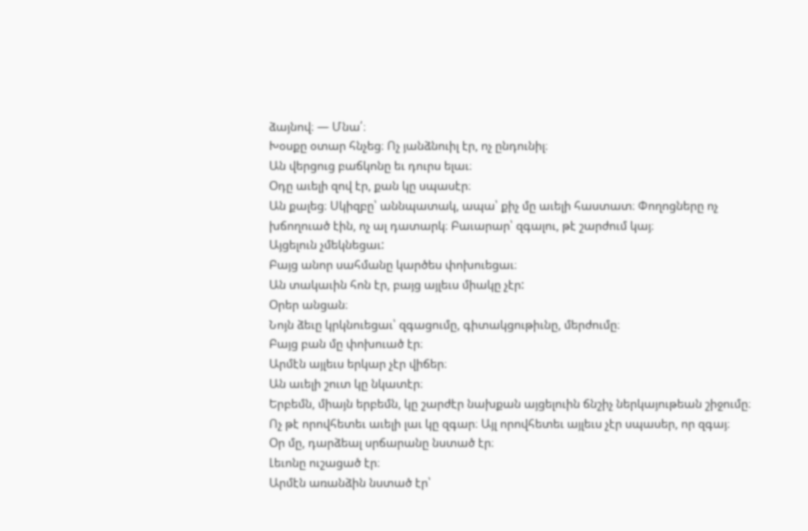ձայնով։ — Մնա՛։
Խօսքը օտար հնչեց։ Ոչ յանձնուիլ էր, ոչ ընդունիլ։
Ան վերցուց բաճկոնը եւ դուրս ելաւ։
Օդը աւելի զով էր, քան կը սպասէր։
Ան քալեց։ Սկիզբը՝ աննպատակ, ապա՝ քիչ մը աւելի հաստատ։ Փողոցները ոչ խճողուած էին, ոչ ալ դատարկ։ Բաւարար՝ զգալու, թէ շարժում կայ։
Այցելուն չմեկնեցաւ:
Բայց անոր սահմանը կարծես փոխուեցաւ։
Ան տակաւին հոն էր, բայց այլեւս միակը չէր:
Օրեր անցան։
Նոյն ձեւը կրկնուեցաւ՝ զգացումը, գիտակցութիւնը, մերժումը։
Բայց բան մը փոխուած էր։
Արմէն այլեւս երկար չէր վիճեր։
Ան աւելի շուտ կը նկատէր։
Երբեմն, միայն երբեմն, կը շարժէր նախքան այցելուին ճնշիչ ներկայութեան շիջումը։
Ոչ թէ որովհետեւ աւելի լաւ կը զգար։ Այլ որովհետեւ այլեւս չէր սպասեր, որ զգայ։
Օր մը, դարձեալ սրճարանը նստած էր։
Լեւոնը ուշացած էր։
Արմէն առանձին նստած էր՝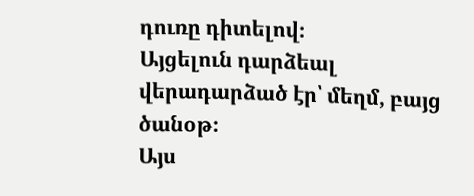դուռը դիտելով։
Այցելուն դարձեալ վերադարձած էր՝ մեղմ, բայց ծանօթ։
Այս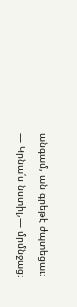անգամ, ան գրեթէ ժպտեցաւ։
— Կրնա՛ս նստիլ,— մրմնջաց։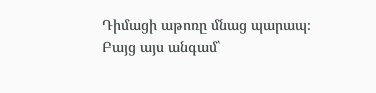Դիմացի աթոռը մնաց պարապ։
Բայց այս անգամ՝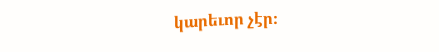կարեւոր չէր։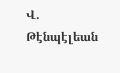Վ. Թէնպէլեան